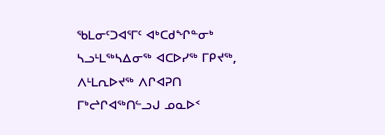ᖃᒪᓂᑦᑐᐊᕐᒥᑦ ᐊᒃᑕᑯᖏᓐᓂᒃ ᓴᓗᒻᒪᖅᓴᐃᓂᖅ ᐊᑕᐅᓯᖅ ᒥᑭᔪᖅ, ᐱᒻᒪᕆᐅᔪᖅ ᐱᒋᐊᕈᑎ ᒥᒃᖠᒋᐊᖅᑎᓪᓗᒍ ᓄᓇᐅᑉ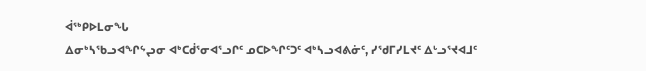ᐋᖅᑭᐅᒪᓂᖓ
ᐃᓂᒃᓴᖃᓗᐊᖏᖦᖢᓂ ᐊᒃᑕᑰᕐᓂᐊᕐᓗᒋᑦ ᓄᑕᐅᖏᑦᑐᑦ ᐊᒃᓴᓗᐊᕕᓃᑦ, ᓯᖁᒥᓯᒪᔪᑦ ᐃᒡᓗᕐᔪᐊᒧᑦ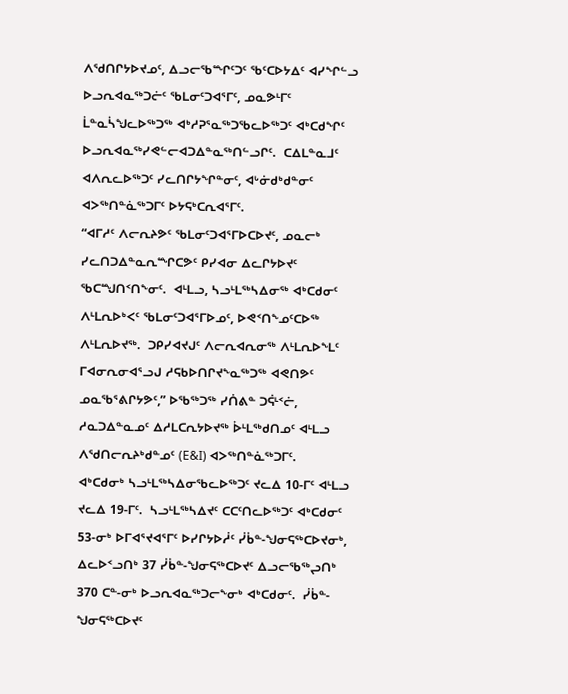ᐱᖁᑎᒋᔭᐅᔪᓄᑦ, ᐃᓗᓕᖃᙱᑦᑐᑦ ᖃᑦᑕᐅᔭᐃᑦ ᐊᓯᖏᓪᓗ ᐅᓗᕆᐊᓇᖅᑐᓖᑦ ᖃᒪᓂᑦᑐᐊᕐᒥᑦ, ᓄᓇᕗᒻᒥᑦ ᒫᓐᓇᓵᖑᓚᐅᖅᑐᖅ ᐊᒃᓱᕈᕐᓇᖅᑐᖃᓚᐅᖅᑐᑦ ᐊᒃᑕᑯᖏᑦ ᐅᓗᕆᐊᓇᖅᓯᕙᓪᓕᐊᑐᐃᓐᓇᖅᑎᓪᓗᒋᑦ.  ᑕᐃᒪᓐᓇᒧᑦ ᐊᐱᕆᓚᐅᖅᑐᑦ ᓯᓚᑎᒋᔭᖏᓐᓂᑦ, ᐊᒡᓃᑯᒃᑯᓐᓂᑦ ᐊᐳᖅᑎᓐᓈᖅᑐᒥᑦ ᐅᔭᕋᒃᑕᕆᐊᕐᒥᑦ.
“ᐊᒥᓱᑦ ᐱᓕᕆᔨᕗᑦ ᖃᒪᓂᑦᑐᐊᕐᒥᐅᑕᐅᔪᑦ, ᓄᓇᓕᒃ ᓯᓚᑎᑐᐃᓐᓇᕆᙱᑕᕗᑦ ᑭᓯᐊᓂ ᐃᓚᒋᔭᐅᔪᑦ ᖃᑕᙳᑎᑉᑎᖕᓂᑦ.  ᐊᒻᒪᓗ, ᓴᓗᒻᒪᖅᓴᐃᓂᖅ ᐊᒃᑕᑯᓂᑦ ᐱᒻᒪᕆᐅᒃᐸᑦ ᖃᒪᓂᑦᑐᐊᕐᒥᐅᓄᑦ, ᐅᕙᑉᑎᖕᓄᑦᑕᐅᖅ ᐱᒻᒪᕆᐅᔪᖅ.  ᑐᑭᓯᐊᔪᒍᑦ ᐱᓕᕆᐊᕆᓂᖅ ᐱᒻᒪᕆᐅᖕᒪᑦ ᒥᐊᓂᕆᓂᐊᕐᓗᒍ ᓱᕋᑲᐅᑎᒋᔪᖕᓇᖅᑐᖅ ᐊᕙᑎᕗᑦ ᓄᓇᖃᕐᕕᒋᔭᕗᑦ,” ᐅᖃᖅᑐᖅ ᓯᑏᕕᓐ ᑐᕌᒻᑉᓖ, ᓱᓇᑐᐃᓐᓇᓄᑦ ᐃᓱᒪᑕᕆᔭᐅᔪᖅ ᐆᒻᒪᖅᑯᑎᓄᑦ ᐊᒻᒪᓗ ᐱᖁᑎᓕᕆᔨᒃᑯᓐᓄᑦ (E&I) ᐊᐳᖅᑎᓐᓈᖅᑐᒥᑦ.
ᐊᒃᑕᑯᓂᒃ ᓴᓗᒻᒪᖅᓴᐃᓂᖃᓚᐅᖅᑐᑦ ᔪᓚᐃ 10-ᒥᑦ ᐊᒻᒪᓗ ᔪᓚᐃ 19-ᒥᑦ.  ᓴᓗᒻᒪᖅᓴᐃᔪᑦ ᑕᑕᑦᑎᓚᐅᖅᑐᑦ ᐊᒃᑕᑯᓂᑦ 53-ᓂᒃ ᐅᒥᐊᕐᔪᐊᕐᒥᑦ ᐅᓯᒋᔭᐅᓲᑦ ᓰᑳᓐ-ᖑᓂᕋᖅᑕᐅᔪᓂᒃ, ᐃᓚᐅᑉᓗᑎᒃ 37 ᓰᑳᓐ-ᖑᓂᕋᖅᑕᐅᔪᑦ ᐃᓗᓕᖃᖅᖢᑎᒃ 370 ᑕᓐ-ᓂᒃ ᐅᓗᕆᐊᓇᖅᑐᓕᖕᓂᒃ ᐊᒃᑕᑯᓂᑦ.  ᓰᑳᓐ-ᖑᓂᕋᖅᑕᐅᔪᑦ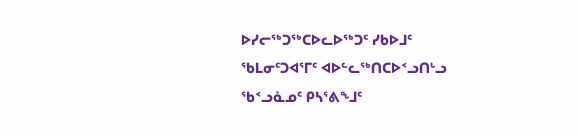ᐅᓯᓕᖅᑐᖅᑕᐅᓚᐅᖅᑐᑦ ᓯᑲᐅᒧᑦ ᖃᒪᓂᑦᑐᐊᕐᒥᑦ ᐊᐅᓪᓚᖅᑎᑕᐅᑉᓗᑎᒡᓗ ᖃᑉᓗᓈᓄᑦ ᑭᓴᕐᕕᖕᒧᑦ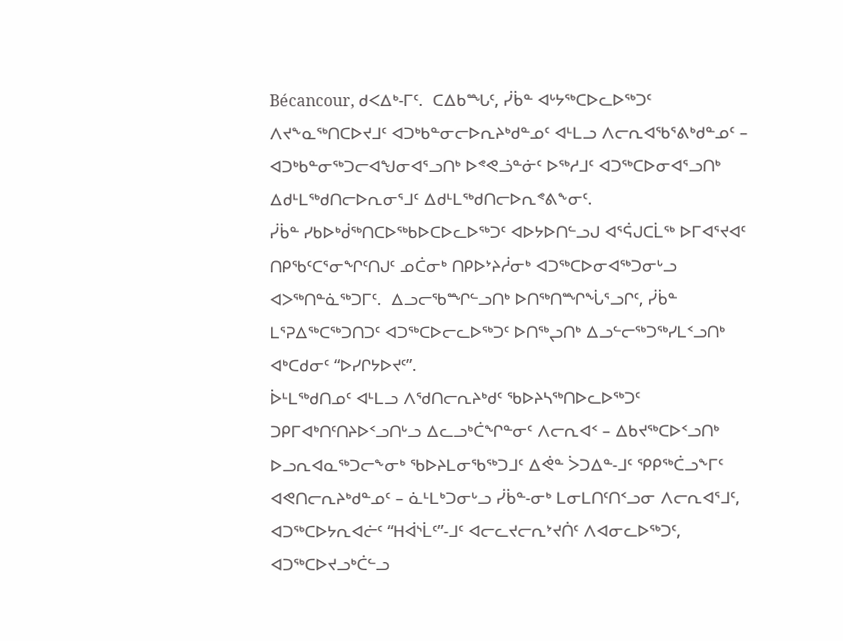Bécancour, ᑯᐸᐃᒃ-ᒥᑦ.  ᑕᐃᑲᙵᑦ, ᓰᑳᓐ ᐊᒡᔭᖅᑕᐅᓚᐅᖅᑐᑦ ᐱᔪᖕᓇᖅᑎᑕᐅᔪᒧᑦ ᐊᑐᒃᑲᓐᓂᓕᐅᕆᔨᒃᑯᓐᓄᑦ ᐊᒻᒪᓗ ᐱᓕᕆᐊᖃᕐᕕᒃᑯᓐᓄᑦ – ᐊᑐᒃᑲᓐᓂᖅᑐᓕᐊᖑᓂᐊᕐᓗᑎᒃ ᐅᕝᕙᓘᓐᓃᑦ ᐅᖅᓱᒧᑦ ᐊᑐᖅᑕᐅᓂᐊᕐᓗᑎᒃ ᐃᑯᒻᒪᖅᑯᑎᓕᐅᕆᓂᕐᒧᑦ ᐃᑯᒻᒪᖅᑯᑎᓕᐅᕆᕝᕕᖕᓂᑦ.
ᓰᑳᓐ ᓯᑲᐅᒃᑰᖅᑎᑕᐅᖅᑲᐅᑕᐅᓚᐅᖅᑐᑦ ᐊᐅᔭᐅᑎᓪᓗᒍ ᐊᕐᕌᒍᑕᒫᖅ ᐅᒥᐊᕐᔪᐊᑦ ᑎᑭᖃᑦᑕᕐᓂᖏᑦᑎᒍᑦ ᓄᑖᓂᒃ ᑎᑭᐅᔾᔨᓲᓂᒃ ᐊᑐᖅᑕᐅᓂᐊᖅᑐᓂᒡᓗ ᐊᐳᖅᑎᓐᓈᖅᑐᒥᑦ.  ᐃᓗᓕᖃᙱᓪᓗᑎᒃ ᐅᑎᖅᑎᙱᖔᕐᓗᒋᑦ, ᓰᑳᓐ ᒪᕐᕈᐃᖅᑕᖅᑐᑎᑐᑦ ᐊᑐᖅᑕᐅᓕᓚᐅᖅᑐᑦ ᐅᑎᖅᖢᑎᒃ ᐃᓗᓪᓕᖅᑐᖅᓯᒪᑉᓗᑎᒃ ᐊᒃᑕᑯᓂᑦ “ᐅᓯᒋᔭᐅᔪᑦ”.
ᐆᒻᒪᖅᑯᑎᓄᑦ ᐊᒻᒪᓗ ᐱᖁᑎᓕᕆᔨᒃᑯᑦ ᖃᐅᔨᓴᖅᑎᐅᓚᐅᖅᑐᑦ ᑐᑭᒥᐊᒃᑎᑦᑎᔨᐅᑉᓗᑎᒡᓗ ᐃᓚᓗᒃᑖᖏᓐᓂᑦ ᐱᓕᕆᐊᑉ – ᐃᑲᔪᖅᑕᐅᑉᓗᑎᒃ ᐅᓗᕆᐊᓇᖅᑐᓕᖕᓂᒃ ᖃᐅᔨᒪᓂᖃᖅᑐᒧᑦ ᐃᕚᓐ ᐴᑐᐃᓐ-ᒧᑦ ᕿᑭᖅᑖᓗᖕᒥᑦ ᐊᕙᑎᓕᕆᔨᒃᑯᓐᓄᑦ – ᓈᒻᒪᒃᑐᓂᒡᓗ ᓰᑳᓐ-ᓂᒃ ᒪᓂᒪᑎᑦᑎᑉᓗᓂ ᐱᓕᕆᐊᕐᒧᑦ, ᐊᑐᖅᑕᐅᔭᕆᐊᓖᑦ “ᕼᐋᔅᒫᑦ”-ᒧᑦ ᐊᓕᓚᔪᓕᕆᔾᔪᑏᑦ ᐱᐊᓂᓚᐅᖅᑐᑦ, ᐊᑐᖅᑕᐅᔪᓗᒃᑖᓪᓗ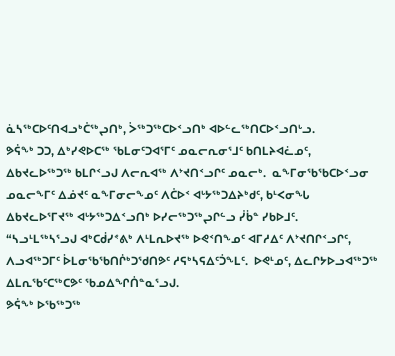ᓈᓴᖅᑕᐅᑦᑎᐊᓗᒃᑖᖅᖢᑎᒃ, ᐴᖅᑐᖅᑕᐅᑉᓗᑎᒃ ᐊᐅᓪᓚᖅᑎᑕᐅᑉᓗᑎᒡᓗ.
ᕗᕌᖕᒃ ᑐᑐ, ᐃᒃᓯᕙᐅᑕᖅ ᖃᒪᓂᑦᑐᐊᕐᒥᑦ ᓄᓇᓕᕆᓂᕐᒧᑦ ᑲᑎᒪᔨᐊᓛᓄᑦ, ᐃᑲᔪᓚᐅᖅᑐᖅ ᑲᒪᒋᑉᓗᒍ ᐱᓕᕆᐊᖅ ᐱᔾᔪᑎᑉᓗᒋᑦ ᓄᓇᓕᒃ.  ᓇᖕᒥᓂᖃᖃᑕᐅᑉᓗᓂ ᓄᓇᓕᖕᒥᑦ ᐃᓅᔪᑦ ᓇᖕᒥᓂᓕᖕᓄᑦ ᐱᑖᐅᑉ ᐊᒡᔭᖅᑐᐃᔨᒃᑯᑦ, ᑲᒻᐸᓂᖓ ᐃᑲᔪᓚᐅᕐᒥᔪᖅ ᐊᒡᔭᖅᑐᐃᑉᓗᑎᒃ ᐅᓯᓕᖅᑐᖅᖢᒋᓪᓗ ᓰᑳᓐ ᓯᑲᐅᒧᑦ.
“ᓴᓗᒻᒪᖅᓴᕐᓗᒍ ᐊᒃᑕᑰᓯᕝᕕᒃ ᐱᒻᒪᕆᐅᔪᖅ ᐅᕙᑉᑎᖕᓄᑦ ᐊᒥᓱᐃᑦ ᐱᔾᔪᑎᒋᑉᓗᒋᑦ, ᐱᓗᐊᖅᑐᒥᑦ ᐆᒪᓂᖃᖃᑎᒌᒃᑐᖁᑎᕗᑦ ᓱᕋᒃᓴᕋᐃᑦᑑᖕᒪᑦ.  ᐅᕙᒻᓄᑦ, ᐃᓚᒋᔭᐅᓗᐊᖅᑐᖅ ᐃᒪᕆᖃᑦᑕᖅᑕᕗᑦ ᖃᓄᐃᖏᑏᓐᓇᕐᓗᒍ.
ᕗᕌᖕᒃ ᐅᖃᖅᑐᖅ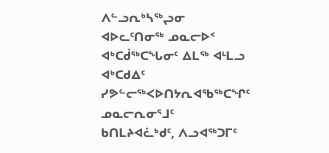ᐱᓪᓗᕆᒃᓴᖅᖢᓂ ᐊᐅᓚᑦᑎᓂᖅ ᓄᓇᓕᐅᑉ ᐊᒃᑕᑰᖅᑕᖓᓂᑦ ᐃᒪᖅ ᐊᒻᒪᓗ ᐊᒃᑕᑯᐃᑦ ᓯᕗᓪᓕᖅᐸᐅᑎᔭᕆᐊᖃᖅᑕᖏᑦ ᓄᓇᓕᕆᓂᕐᒧᑦ ᑲᑎᒪᔨᐊᓛᒃᑯᑦ, ᐱᓗᐊᖅᑐᒥᑦ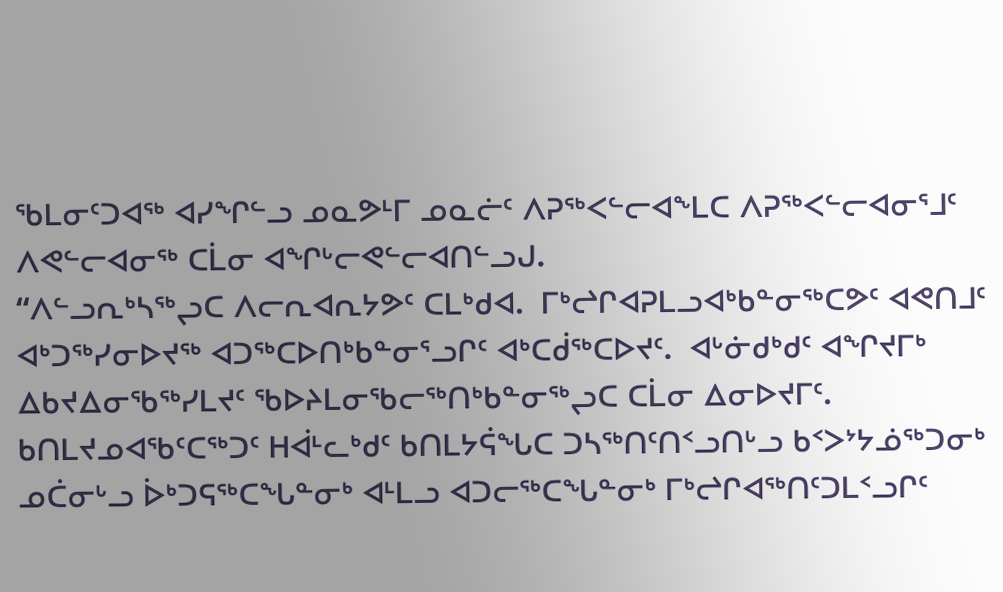ᖃᒪᓂᑦᑐᐊᖅ ᐊᓯᖏᓪᓗ ᓄᓇᕗᒻᒥ ᓄᓇᓖᑦ ᐱᕈᖅᐸᓪᓕᐊᖕᒪᑕ ᐱᕈᖅᐸᓪᓕᐊᓂᕐᒧᑦ ᐱᕙᓪᓕᐊᓂᖅ ᑕᒫᓂ ᐊᖏᒡᓕᕙᓪᓕᐊᑎᓪᓗᒍ.
“ᐱᓪᓗᕆᒃᓴᖅᖢᑕ ᐱᓕᕆᐊᕆᔭᕗᑦ ᑕᒪᒃᑯᐊ.  ᒥᒃᖠᒋᐊᕈᒪᓗᐊᒃᑲᓐᓂᖅᑕᕗᑦ ᐊᕙᑎᒧᑦ ᐊᒃᑐᖅᓯᓂᐅᔪᖅ ᐊᑐᖅᑕᐅᑎᒃᑲᓐᓂᕐᓗᒋᑦ ᐊᒃᑕᑰᖅᑕᐅᔪᑦ.  ᐊᒡᓃᑯᒃᑯᑦ ᐊᖏᔪᒥᒃ ᐃᑲᔪᐃᓂᖃᖅᓯᒪᔪᑦ ᖃᐅᔨᒪᓂᖃᓕᖅᑎᒃᑲᓐᓂᖅᖢᑕ ᑕᒫᓂ ᐃᓂᐅᔪᒥᑦ.  ᑲᑎᒪᔪᓄᐊᖃᑦᑕᖅᑐᑦ ᕼᐋᒻᓚᒃᑯᑦ ᑲᑎᒪᔭᕌᖓᑕ ᑐᓴᖅᑎᑦᑎᑉᓗᑎᒡᓗ ᑲᑉᐳᔾᔭᓅᖅᑐᓂᒃ ᓄᑖᓂᒡᓗ ᐆᒃᑐᕋᖅᑕᖓᓐᓂᒃ ᐊᒻᒪᓗ ᐊᑐᓕᖅᑕᖓᓐᓂᒃ ᒥᒃᖠᒋᐊᖅᑎᑦᑐᒪᑉᓗᒋᑦ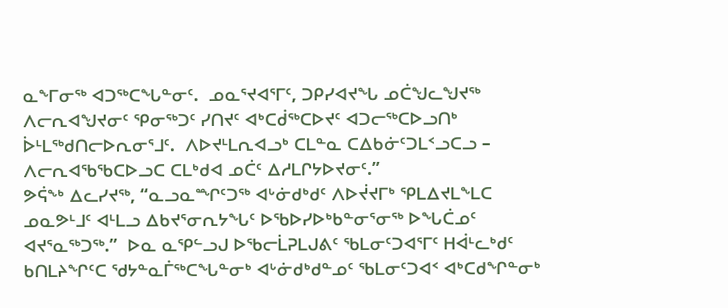ᓇᖕᒥᓂᖅ ᐊᑐᖅᑕᖓᓐᓂᑦ.  ᓄᓇᕐᔪᐊᕐᒥᑦ, ᑐᑭᓯᐊᔪᖓ ᓄᑖᖑᓚᖑᔪᖅ ᐱᓕᕆᐊᖑᔪᓂᑦ ᕿᓂᖅᑐᑦ ᓯᑎᔪᑦ ᐊᒃᑕᑰᖅᑕᐅᔪᑦ ᐊᑐᓕᖅᑕᐅᓗᑎᒃ ᐆᒻᒪᖅᑯᑎᓕᐅᕆᓂᕐᒧᑦ.  ᐱᐅᔪᒻᒪᕆᐊᓗᒃ ᑕᒪᓐᓇ ᑕᐃᑲᓃᑦᑐᒪᑉᓗᑕᓗ – ᐱᓕᕆᐊᖃᖃᑕᐅᓗᑕ ᑕᒪᒃᑯᐊ ᓄᑖᑦ ᐃᓱᒪᒋᔭᐅᔪᓂᑦ.”
ᕗᕌᖕᒃ ᐃᓚᓯᔪᖅ, “ᓇᓗᓇᙱᑦᑐᖅ ᐊᒡᓃᑯᒃᑯᑦ ᐱᐅᔫᔪᒥᒃ ᕿᒪᐃᔪᒪᖕᒪᑕ ᓄᓇᕗᒻᒧᑦ ᐊᒻᒪᓗ ᐃᑲᔪᕐᓂᕆᔭᖓᑦ ᐅᖃᐅᓯᐅᒃᑲᓐᓂᕐᓂᖅ ᐅᖓᑖᓄᑦ ᐊᔪᕐᓇᖅᑐᖅ.”  ᐅᓇ ᓇᕿᓪᓗᒍ ᐅᖃᓕᒫᕈᒪᒍᕕᑦ ᖃᒪᓂᑦᑐᐊᕐᒥᑦ ᕼᐋᒻᓚᒃᑯᑦ ᑲᑎᒪᔨᖏᑦᑕ ᖁᔭᓐᓇᒦᖅᑕᖓᓐᓂᒃ ᐊᒡᓃᑯᒃᑯᓐᓄᑦ ᖃᒪᓂᑦᑐᐊᑉ ᐊᒃᑕᑯᖏᓐᓂᒃ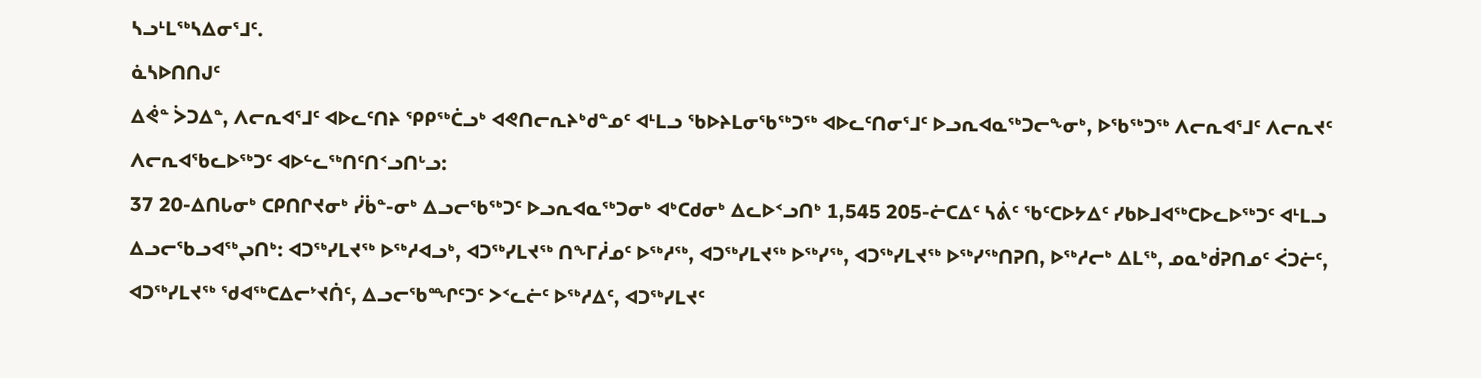ᓴᓗᒻᒪᖅᓴᐃᓂᕐᒧᑦ.
ᓈᓴᐅᑎᑎᒍᑦ
ᐃᕚᓐ ᐴᑐᐃᓐ, ᐱᓕᕆᐊᕐᒧᑦ ᐊᐅᓚᑦᑎᔨ ᕿᑭᖅᑖᓗᒃ ᐊᕙᑎᓕᕆᔨᒃᑯᓐᓄᑦ ᐊᒻᒪᓗ ᖃᐅᔨᒪᓂᖃᖅᑐᖅ ᐊᐅᓚᑦᑎᓂᕐᒧᑦ ᐅᓗᕆᐊᓇᖅᑐᓕᖕᓂᒃ, ᐅᖃᖅᑐᖅ ᐱᓕᕆᐊᕐᒧᑦ ᐱᓕᕆᔪᑦ ᐱᓕᕆᐊᖃᓚᐅᖅᑐᑦ ᐊᐅᓪᓚᖅᑎᑦᑎᑉᓗᑎᒡᓗ:
37 20-ᐃᑎᒐᓂᒃ ᑕᑭᑎᒋᔪᓂᒃ ᓰᑳᓐ-ᓂᒃ ᐃᓗᓕᖃᖅᑐᑦ ᐅᓗᕆᐊᓇᖅᑐᓂᒃ ᐊᒃᑕᑯᓂᒃ ᐃᓚᐅᑉᓗᑎᒃ 1,545 205-ᓖᑕᐃᑦ ᓴᕖᑦ ᖃᑦᑕᐅᔭᐃᑦ ᓯᑲᐅᒧᐊᖅᑕᐅᓚᐅᖅᑐᑦ ᐊᒻᒪᓗ ᐃᓗᓕᖃᓗᐊᖅᖢᑎᒃ: ᐊᑐᖅᓯᒪᔪᖅ ᐅᖅᓱᐊᓗᒃ, ᐊᑐᖅᓯᒪᔪᖅ ᑎᖕᒥᓲᓄᑦ ᐅᖅᓱᖅ, ᐊᑐᖅᓯᒪᔪᖅ ᐅᖅᓯᖅ, ᐊᑐᖅᓯᒪᔪᖅ ᐅᖅᓯᖅᑎᕈᑎ, ᐅᖅᓱᓕᒃ ᐃᒪᖅ, ᓄᓇᒃᑰᕈᑎᓄᑦ ᐹᑐᓖᑦ, ᐊᑐᖅᓯᒪᔪᖅ ᖁᐊᖅᑕᐃᓕᔾᔪᑏᑦ, ᐃᓗᓕᖃᙱᑦᑐᑦ ᐳᑉᓚᓖᑦ ᐅᖅᓱᐃᑦ, ᐊᑐᖅᓯᒪᔪᑦ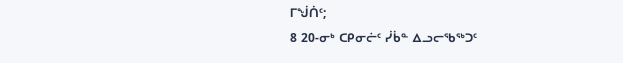ᒥᖒᑏᑦ;
8 20-ᓂᒃ ᑕᑭᓂᓖᑦ ᓰᑳᓐ ᐃᓗᓕᖃᖅᑐᑦ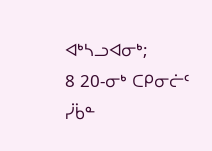ᐊᒃᓴᓗᐊᓂᒃ;
8 20-ᓂᒃ ᑕᑭᓂᓖᑦ ᓰᑳᓐ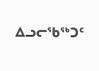ᐃᓗᓕᖃᖅᑐᑦ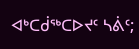ᐊᒃᑕᑰᖅᑕᐅᔪᑦ ᓴᕖᑦ;